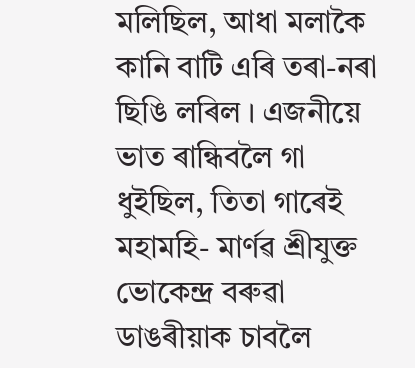মলিছিল, আধা মলাকৈ কানি বাটি এৰি তৰা-নৰা ছিঙি লৰিল । এজনীয়ে ভাত ৰান্ধিবলৈ গা ধুইছিল, তিতা গাৰেই মহামহি- মাৰ্ণৱ শ্ৰীযুক্ত ভোকেন্দ্ৰ বৰুৱা ডাঙৰীয়াক চাবলৈ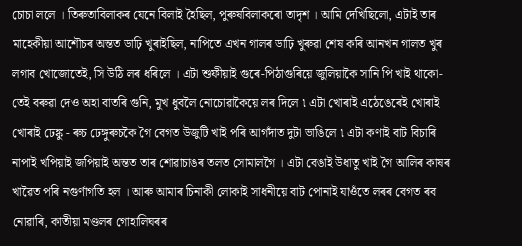চোচা ললে । তিৰুতাবিলাকৰ যেনে বিলাই হৈছিল, পুৰুষবিলাকৰো তাদৃশ । আমি দেখিছিলো, এটাই তাৰ মাহেকীয়া আশৌচৰ অন্তত ডাঢ়ি খুৰাইছিল, নাপিতে এখন গালৰ ডাঢ়ি খুৰুৱা শেষ কৰি আনখন গালত খুৰ লগাব খোজোতেই, সি উঠি লৰ ধৰিলে । এটা শুফীয়াই গুৰে-পিঠাগুৰিয়ে জুলিয়াকৈ সানি পি খাই থাকো- তেই বৰুৱা দেও অহা বাতৰি গুনি, মুখ ধুবলৈ নোচোৱাকৈয়ে লৰ দিলে ৷ এটা খোৰাই এঠেঙেৰেই খোৰাই খোৰাই ঢেঙ্কু - ৰুচ ঢেঙ্গুৰুচকৈ গৈ বেগত উজুটি খাই পৰি আগদাঁত দুটা ভাঙিলে ৷ এটা কণাই বাট বিচাৰি নাপাই খপিয়াই জপিয়াই অন্তত তাৰ শোৱাচাঙৰ তলত সোমালগৈ । এটা বেঙাই উধাতু খাই গৈ আলিৰ কাষৰ খাৱৈত পৰি নগুৰ্ণাগতি হল । আৰু আমাৰ চিনাকী লোকাই সাধনীয়ে বাট পোনাই যাওঁতে লৰৰ বেগত ৰব নোৱাৰি, কাতীয়া মণ্ডলৰ গোহালিঘৰৰ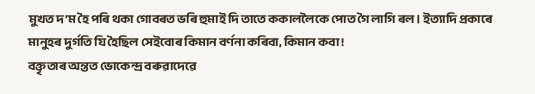মুখত দ’ম হৈ পৰি থকা গোবৰত ভৰি হুমাই দি তাতে ককাললৈকে পোত গৈ লাগি ৰল। ইত্যাদি প্ৰকাৰে মানুহৰ দুৰ্গতি যি হৈছিল সেইবোৰ কিমান বর্ণনা কৰিবা, কিমান কবা !
বক্তৃতাৰ অন্তত ভোকেন্দ্র বৰুৱাদেৱে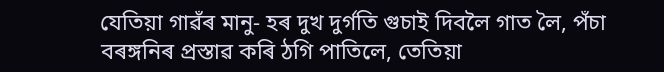যেতিয়া গাৱঁৰ মানু- হৰ দুখ দুর্গতি গুচাই দিবলৈ গাত লৈ, পঁচা বৰঙ্গনিৰ প্ৰস্তাৱ কৰি ঠগি পাতিলে, তেতিয়া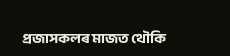প্রজাসকলৰ মাজত থৌকি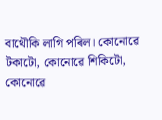বাথৌকি লাগি পৰিল। কোনোৱে টকাটো, কোনোৱে শিকিটো, কোনোৱে